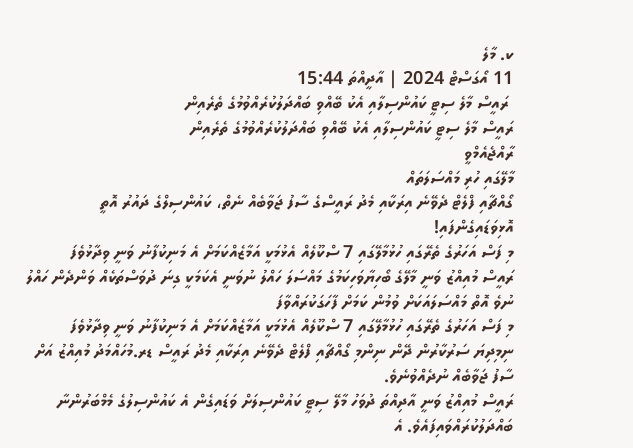ކ. މާލެ
11 އޯގަސްޓް 2024 | އާދީއްތަ 15:44
 ރައީސް މާލެ ސިޓީ ކައުންސިލާއި އެކު ބޭއްވި ބައްދަލުކުރެއްވުމުގެ ތެރެއިން
ރައީސް މާލެ ސިޓީ ކައުންސިލާއި އެކު ބޭއްވި ބައްދަލުކުރެއްވުމުގެ ތެރެއިން
ރާއްޖެއެމްވީ
މާލޭގައި ހުރި މައްސަލަތައް
ގޯއްޗާއި ފްލެޓް ދެވޭނެ އިރަކާއި މެދު ރައީސްގެ ސާފު ޖަވާބެއް ނެތް، ކައުންސިލްގެ ދައުރު އޮތީ އޮޅިވަޑައިގެންފައި!
މި ފަސް އަހަރުގެ ތެރޭގައި ހުޅުމާލޭގައި 7 ސްކޫލެއް އެޅުމަކީ އަމާޒެއްކަމަށް އެ މަނިކުފާނު ވަނީ ވިދާޅުވެފަ
ރައީސް މުއިއްޒު ވަނީ މާލޭގެ ބޯހިޔާވަހިކަމުގެ މައްސަލަ ހައްލު ނުވަނީ އެކަމަކީ ގިނަ ދުވަސްތަކެއް ވަންދެން ހައްލު ނުވެ އޮތް މައްސަލައަކަށް ވުމުން ކަމަށް ފާހަގަކުރައްވާފަ
މި ފަސް އަހަރުގެ ތެރޭގައި ހުޅުމާލޭގައި 7 ސްކޫލެއް އެޅުމަކީ އަމާޒެއްކަމަށް އެ މަނިކުފާނު ވަނީ ވިދާޅުވެފަ
ނިމިދިޔަ ސަރުކާރުން ދޭން ނިންމި ގޯއްޗާއި ފްލެޓް ދެވޭނެ އިރަކާއި މެދު ރައީސް ޑރ.މުހައްމަދު މުއިއްޒު އަށް ސާފު ޖަވާބެއް ނުދެއްވުނެވެ.
ރައީސް މުއިއްޒު ވަނީ އާދިއްތަ ދުވަހު މާލޭ ސިޓީ ކައުންސިލަށް ވަޑައިގެން އެ ކައުންސިލުގެ މެމްބަރުންނާ ބައްދަލުކުރައްވައިފައެވެ. އެ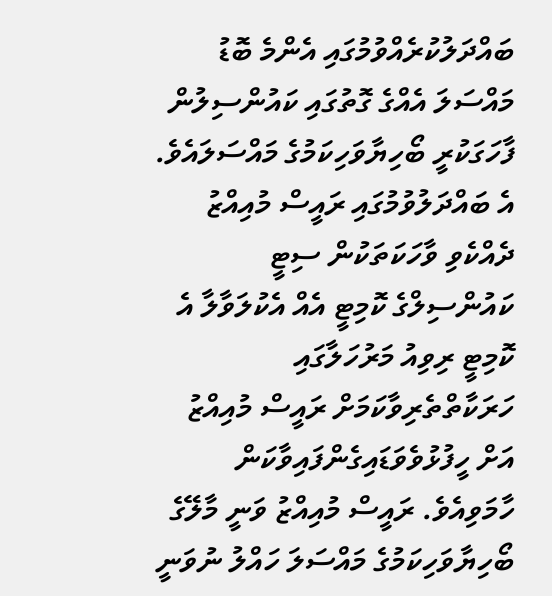ބައްދަލުކުރެއްވުމުގައި އެންމެ ބޮޑު މައްސަލަ އެއްގެ ގޮތުގައި ކައުންސިލުން ފާހަގަކުރީ ބޯހިޔާވަހިކަމުގެ މައްސަލައެވެ.
އެ ބައްދަލުވުމުގައި ރައީސް މުއިއްޒު ދެއްކެވި ވާހަކަތަކުން ސިޓީ ކައުންސިލްގެ ކޮމިޓީ އެއް އެކުލަވާލާ އެ ކޮމިޓީ ރިވިއު މަރުހަލާގައި ހަރަކާތްތެރިވާކަމަށް ރައީސް މުއިއްޒު އަށް ހީފުޅުވެވަޑައިގެންފައިވާކަން ހާމަވިއެވެ. ރައީސް މުއިއްޒު ވަނީ މާލޭގެ ބޯހިޔާވަހިކަމުގެ މައްސަލަ ހައްލު ނުވަނީ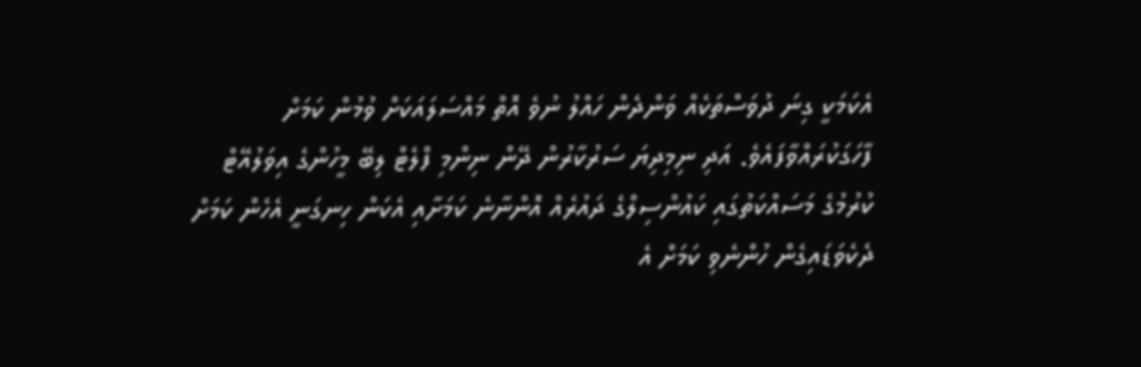އެކަމަކީ ގިނަ ދުވަސްތަކެއް ވަންދެން ހައްލު ނުވެ އޮތް މައްސަލައަކަށް ވުމުން ކަމަށް ފާހަގަކުރައްވާފައެވެ. އަދި ނިމިދިޔަ ސަރުކާރުން ދޭން ނިންމި ފްލެޓް ލިބޭ މީހުންގެ އިވަލުއޭޓް ކުރުމުގެ މަސައްކަތުގައި ކައުންސިލްގެ ދައުރެއް އޮންނާނެ ކަމަށާއި އެކަން ހިނގަނީ އެހެން ކަމަށް ދެކެވަޑައިގެން ހުންނެވި ކަމަށް އެ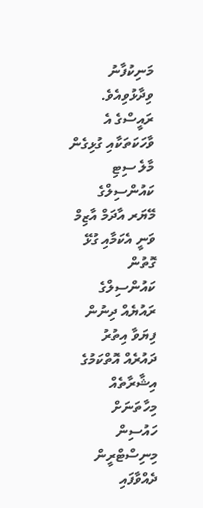މަނިކުފާނު ވިދާޅުވިއެވެ. ރައީސްގެ އެ ވާހަކަތަކާއި ގުޅިގެން މާލެ ސިޓި ކައުންސިލްގެ މޭޔަރ އާދަމް އާޒިމް ވަނީ އެކަމާއި ގުޅޭ ގޮތުން ކައުންސިލްގެ ރައުޔެއް ދިނުން ފިޔަވާ އިތުރު ދައުރެއް އޮތްކަމުގެ އިޝާރާތެއް މިހާތަނަށް ހައުސިން މިނިސްޓްރީން ދެއްވާފައި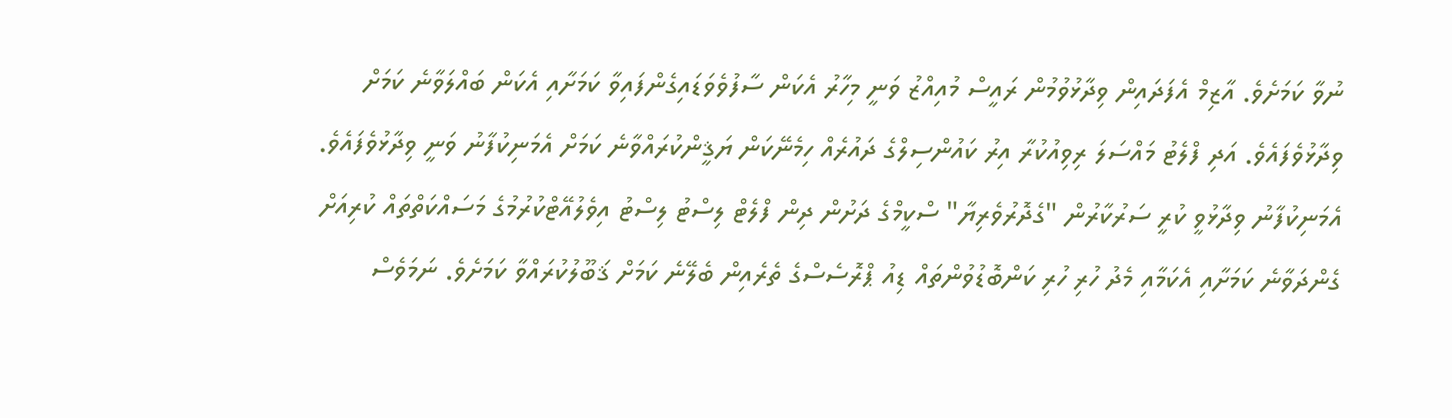ނުވާ ކަމަށެވެ. އާޒިމް އެފަދައިން ވިދާޅުވުމުން ރައީސް މުއިއްޒު ވަނީ މިހާރު އެކަން ސާފުވެވަޑައިގެންފައިވާ ކަމަށާއި އެކަން ބައްލަވާނެ ކަމަށް ވިދާޅުވެފައެވެ. އަދި ފްލެޓު މައްސަލަ ރިވިއުކުރާ އިރު ކައުންސިލްގެ ދައުރެއް ހިމެނޭކަން ޔަޤީންކުރައްވާނެ ކަމަށް އެމަނިކުފާނު ވަނީ ވިދާޅުވެފައެވެ.
އެމަނިކުފާނު ވިދާޅުވީ ކުރީ ސަރުކާރުން "ގެދޮރުވެރިޔާ" ސްކީމްގެ ދަށުން ދިން ފްލެޓް ލިސްޓު ލިސްޓު އިވެލުއޭޓްކުރުމުގެ މަސައްކަތްތައް ކުރިއަށް ގެންދަވާނެ ކަމަށާއި އެކަމާއި މެދު ހުރި ހުރި ކަންބޮޑުވުންތައް ޑިއު ޕްރޮސެސްގެ ތެރެއިން ބެލޭނެ ކަމަށް ޤަބޫލުކުރައްވާ ކަމަށެވެ. ނަމަވެސް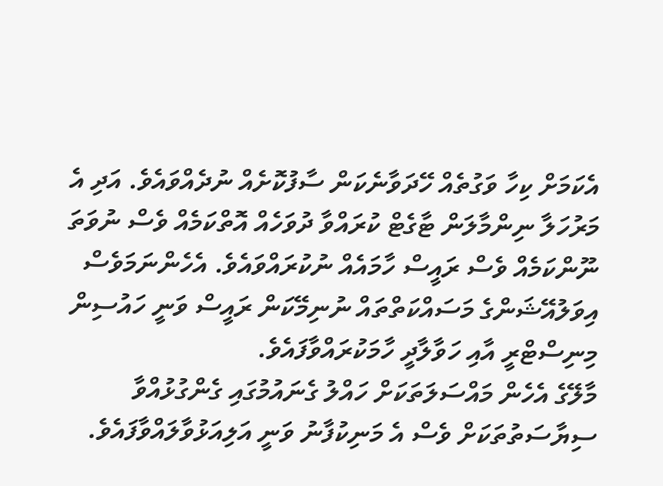އެކަމަށް ކިހާ ވަގުތެއް ހޭދަވާނެކަން ސާފުކޮށެއް ނުދެއްވައެވެ. އަދި އެ މަރުހަލާ ނިންމާލަން ޓާގެޓް ކުރައްވާ ދުވަހެއް އޮތްކަމެއް ވެސް ނުވަތަ ނޫންކަމެއް ވެސް ރައީސް ހާމައެއް ނުކުރައްވައެވެ. އެހެންނަމަވެސް އިވަލުއޭޝަންގެ މަސައްކަތްތައް ނުނިމޭކަން ރައީސް ވަނީ ހައުސިން މިނިސްޓްރީ އާއި ހަވާލާދީ ހާމަކުރައްވާފައެވެ.
މާލޭގެ އެހެން މައްސަލަތަކަށް ހައްލު ގެނައުމުގައި ގެންގުޅުއްވާ ސިޔާސަތުތަކަށް ވެސް އެ މަނިކުފާނު ވަނީ އަލިއަޅުވާލައްވާފައެވެ.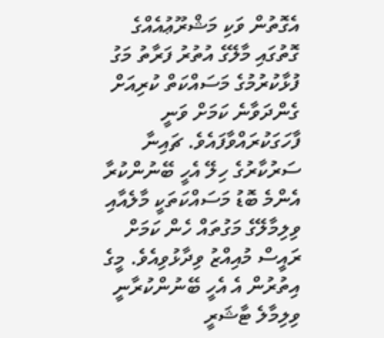އެގޮތުން ވަކި މަޝްރޫޢުއެއްގެ ގޮތުގައި މާލޭގެ އުތުރު ފަރާތު މަގު ފުޅާކުރުމުގެ މަސައްކަތް ކުރިއަށް ގެންދަވާނެ ކަމަށް ވަނީ ފާހަގަކުރައްވާފައެވެ. ޗައިނާ ސަރުކާރުގެ ހިލޭ އެހީ ބޭނުންކުރާ އެންމެ ބޮޑު މަސައްކަތަކީ މާލެއާއި ވިލިމާލޭގެ މަގުތައް ހެން ކަމަށް ރައީސް މުއިއްޒު ވިދާޅުވިއެވެ. މީގެ އިތުރުން އެ އެހީ ބޭނުންކުރާނީ ވިލިމާލެ ޓާޝަރީ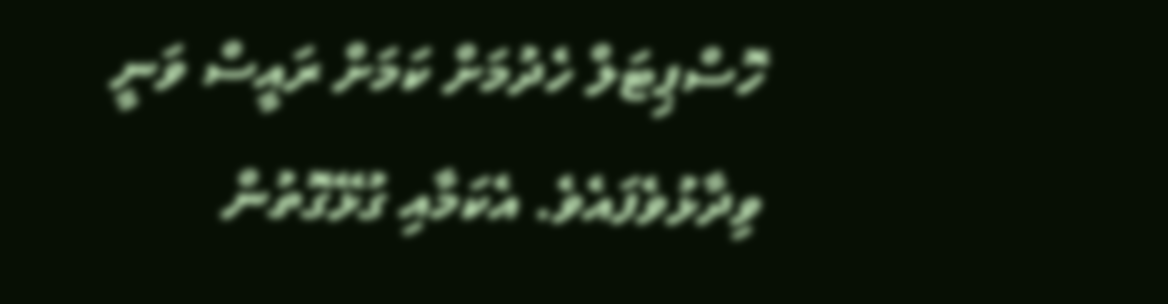ހޮސްޕިޓަލް ހެދުމަށް ކަމަށް ރައީސް ވަނީ ވިދާޅުވެފައެވެ. އެކަމާއި ގުޅޭގޮތުން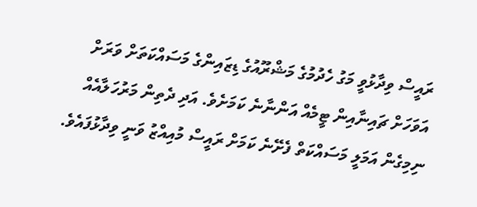ރައީސް ވިދާޅުވީ މަގު ހެދުމުގެ މަޝްރޫއުގެ ޑިޒައިންގެ މަސައްކަތަށް ވަރަށް އަވަހަށް ޗައިނާއިން ޓީމެއް އަންނާނެ ކަމަށެވެ. އަދި ދެތިން މަރުހަލާއެއް ނިމިގެން އަމަލީ މަސައްކަތް ފެށޭނެ ކަމަށް ރައީސް މުއިއްޒު ވަނީ ވިދާޅުފައެވެ.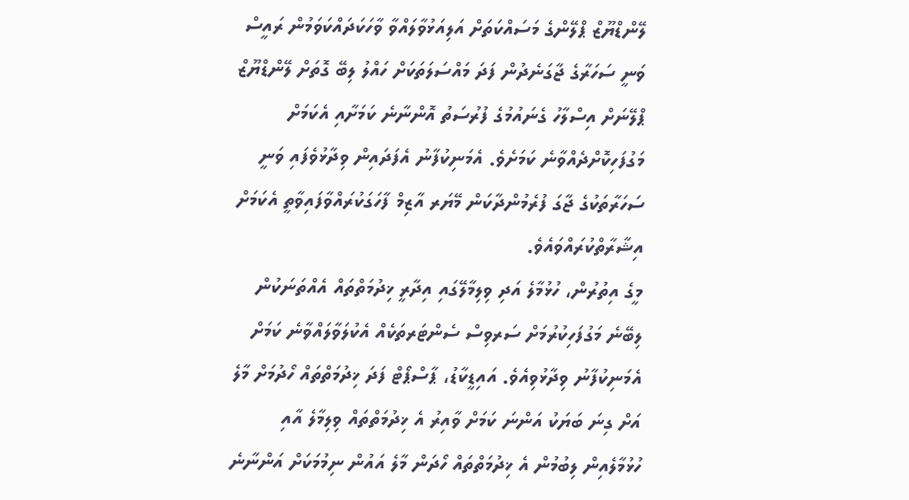ލޭންޑްޔޫޒް ޕްލޭންގެ މަސައްކަތަށް އަލިއަޅުވާލައްވާ ވާހަކަދައްކަވަމުން ރައީސް ވަނީ ސަހަރާގެ ޖާގަނެދުން ފަދަ މައްސަލަތަކަށް ހައްލު ލިބޭ ގޮތަށް ލޭންޑްޔޫޒް ޕްލޭނަށް އިސްލާހު ގެނައުމުގެ ފުރުސަތު އޮންނާނެ ކަމަށާއި އެކަމަށް މަގުފަހިކޮށްދެއްވާނެ ކަމަށެވެ. އެމަނިކުފާނު އެފަދައިން ވިދާޅުވެފައި ވަނީ ސަހަރާތަކުގެ ޖާގަ ފުރެމުންދާކަން މޭޔަރ އާޒިމް ފާހަގަކުރައްވާފައިވާތީ އެކަމަށް އިޝާރާތްކުރައްވައެވެ.
މީގެ އިތުރުން، ހުޅުމާލެ އަދި ވިލިމާލޭގައި އިދާރީ ޚިދުމަތްތައް އެއްތަނަކުން ލިބޭނެ މަގުފަހިކުރުމަށް ސަރވިސް ސެންޓަރތަކެއް އެކުލަވާލައްވާނެ ކަމަށް އެމަނިކުފާނު ވިދާޅުވިއެވެ. އައިޑީކާޑު، ޕާސްޕޯޓް ފަދަ ޚިދުމަތްތައް ހޯދުމަށް މާލެ އަށް ގިނަ ބަޔަކު އަންނަ ކަމަށް ވާއިރު އެ ޚިދުމަތްތައް ވިލިމާލެ އާއި ހުޅުމާލެއިން ލިބުމުން އެ ޚިދުމަތްތައް ހޯދަން މާލެ އައުން ނިމުމަކަށް އަންނާނެ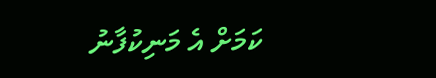ކަމަށް އެ މަނިކުފާނު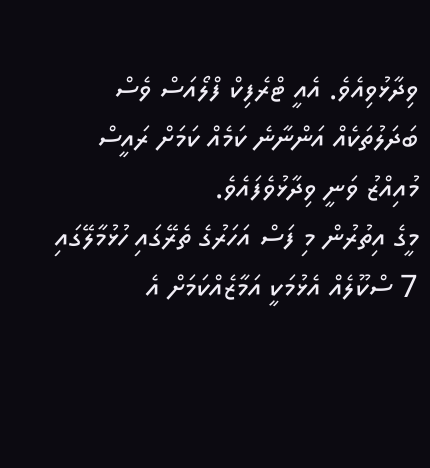ވިދާޅުވިއެވެ. އެއީ ޓްރެފިކް ފްލޯއަސް ވެސް ބަދަލުތަކެއް އަންނާނެ ކަމެއް ކަމަށް ރައީސް މުއިއްޒު ވަނީ ވިދާޅުވެފައެވެ.
މީގެ އިތުރުން މި ފަސް އަހަރުގެ ތެރޭގައި ހުޅުމާލޭގައި 7 ސްކޫލެއް އެޅުމަކީ އަމާޒެއްކަމަށް އެ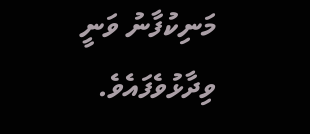މަނިކުފާނު ވަނީ ވިދާޅުވެފައެވެ.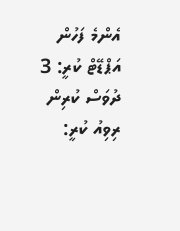އެންމެ ފަހުން އަޕްޑޭޓް ކުރީ: 3 ދުވަސް ކުރިން
ރިވިއު ކުރީ: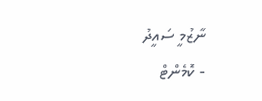ނާޒުމީ ސައީދު
- ކޮމެންޓް